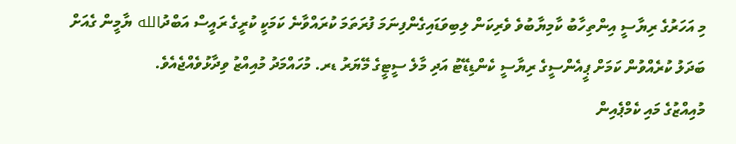މި އަހަރުގެ ރިޔާސީ އިންތިހާބު ކާމިޔާބުވެ ވެރިކަން ލިބިވަޑައިގެންފިނަމަ ފުރަތަމަ ކުރައްވާނެ ކަމަކީ ކުރީގެ ރައީސް އަބްދުالله ޔާމީން ގެއަށް ބަދަލު ކުރެއްވުން ކަމަށް ޕީއެންސީގެ ރިޔާސީ ކެންޑިޑޭޓު އަދި މާލެ ސީޓީގެ މޭޔަރު ޑރ. މުހައްމަދު މުއިއްޒު ވިދާޅުވެއްޖެއެވެ.
މުއިއްޒުގެ މައި ކެމްޕެއިން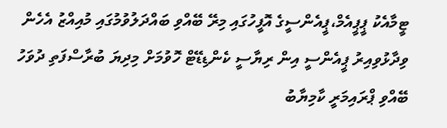ޓީމާއެކު ޕީޕީއެމް،ޕީއެންސީގެ އޮފީހުގައި މިރޭ ބޭއްވި ބައްދަލުވުމުގައި މުއިއްޒު އެހެން ވިދާޅުވިއިރު ޕީއެންސީ އިން ރިޔާސީ ކެންޑިޑޭޓް ހޮވުމަށް މިދިޔަ ބުރާސްފަތި ދުވަހު ބޭއްވި ޕްރައިމަރީ ކާމިޔާބު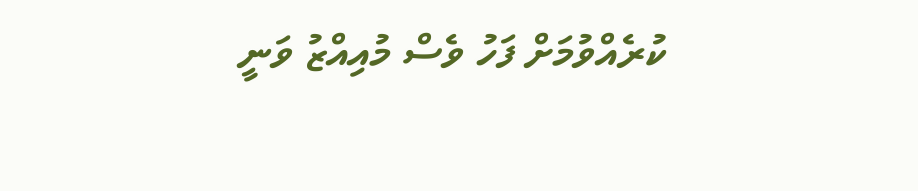ކުރެއްވުމަށް ފަހު ވެސް މުއިއްޒު ވަނީ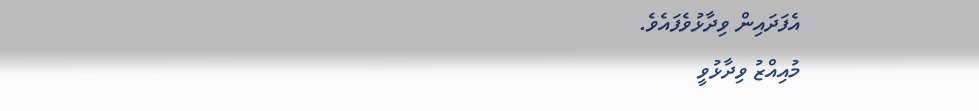އެފަދައިން ވިދާޅުވެފައެވެ.
މުއިއްޒު ވިދާޅުވީ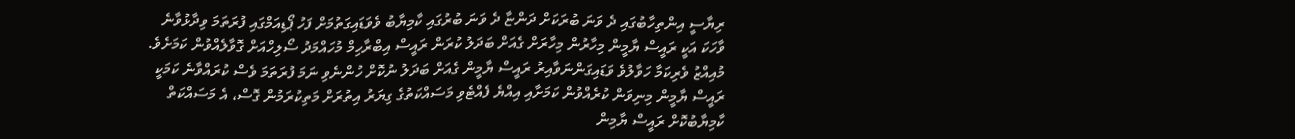ރިޔާސީ އިންތިހާބުގައި ދެ ވަނަ ބުރަކަށް ދަންޏާ ދެ ވަނަ ބުރުގައި ކާމިޔާބު ވެވަޑައިގަތުމަށް ފަހު ޕޯޑިއަމްގައި ފުރަތަމަ ވިދާޅުވާނެ ވާހަކަ އަކީ ރައީސް ޔާމީން މިހާރުން މިހާރަށް ގެއަށް ބަދަލު ކުރަން ރައީސް އިބްރާހިމް މުހައްމަދު ސޯލިހްއަށް ގޮވާލެއްވުން ކަމަށެވެ.
މުއިއްޒު ވެރިކަމާ ހަވާލުވެ ވަޑައިގަންނަވާއިރު ރައީސް ޔާމީން ގެއަށް ބަދަލު ނުކޮށް ހުންނެވި ނަމަ ފުރަތަމަ ވެސް ކުރައްވާނެ ކަމަކީ ރައީސް ޔާމީން މިނިވަން ކުރެއްވުން ކަމަށާއި އިއްޔެ ފެއްޓެވި މަސައްކަތުގެ ގިޔަރު އިތުރަށް މަތިކުރަމުން ގޮސް، އެ މަސައްކަތް ކާމިޔާބުކޮށް ރައީސް ޔާމިން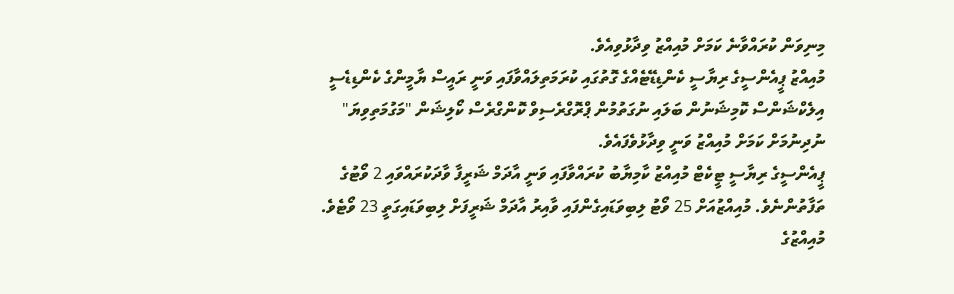މިނިވަން ކުރައްވާނެ ކަމަށް މުއިއްޒު ވިދާޅުވިއެވެ.
މުއިއްޒު ޕީއެންސީގެ ރިޔާސީ ކެންޑިޑޭޓެއްގެ ގޮތުގައި ކުރަމަތިލައްވާފައި ވަނީ ރައީސް ޔާމީންގެ ކެންޑިޑެސީ އިލެކްޝަންސް ކޮމިޝަނުން ބަލައި ނުގަތުމުން ޕްރޮގްރެސިވް ކޮންގްރެސް ކޯލިޝަން "މަގުމަތިވިޔަ" ނުދިނުމަށް ކަމަށް މުއިއްޒު ވަނީ ވިދާޅުވެފައެވެ.
ޕީއެންސީގެ ރިޔާސީ ޓީކެޓް މުއިއްޒު ކާމިޔާބު ކުރައްވާފައި ވަނީ އާދަމް ޝަރީފާ ވާދަކުރައްވައި 2 ވޯޓުގެ ތަފާތުންނެވެ. މުއިއްޒުއަށް 25 ވޯޓު ލިބިވަޑައިގެންފައި ވާއިރު އާދަމް ޝަރީފަށް ލިބިވަޑައިގަތީ 23 ވޯޓެވެ. މުއިއްޒުގެ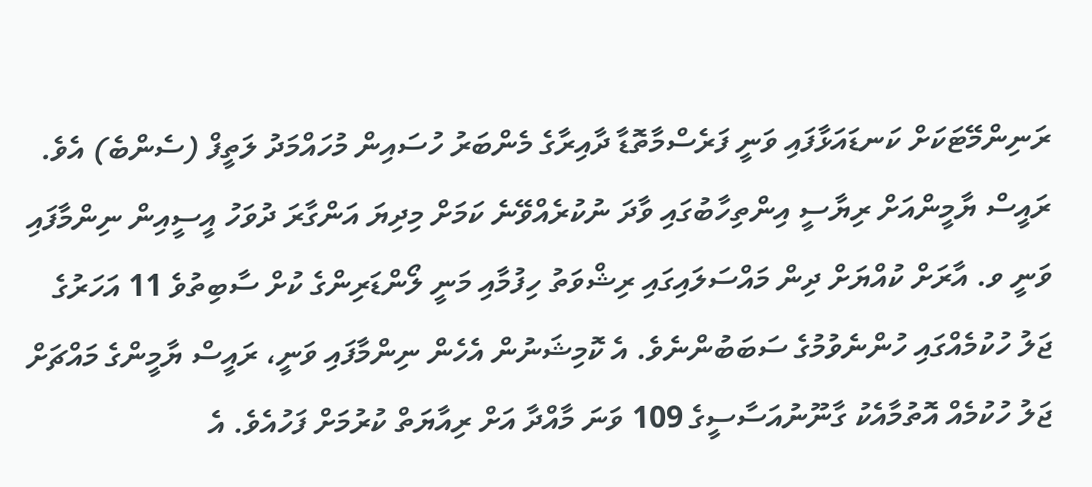ރަނިންމޭޓަކަށް ކަނޑައަޅާފައި ވަނީ ފަރެސްމާތޮޑާ ދާއިރާގެ މެންބަރު ހުސައިން މުހައްމަދު ލަތީފް (ސެންބެ) އެވެ.
ރައީސް ޔާމީންއަށް ރިޔާސީ އިންތިހާބުގައި ވާދަ ނުކުރެއްވޭނެ ކަމަށް މިދިޔަ އަންގާރަ ދުވަހު އީސީއިން ނިންމާފައި ވަނީ ވ. އާރަށް ކުއްޔަށް ދިން މައްސަލައިގައި ރިޝްވަތު ހިފުމާއި މަނީ ލޯންޑަރިންގެ ކުށް ސާބިތުވެ 11 އަހަރުގެ ޖަލު ހުކުމެއްގައި ހުންނެވުމުގެ ސަބަބުންނެވެ. އެ ކޮމިޝަނުން އެހެން ނިންމާފައި ވަނީ، ރައީސް ޔާމީންގެ މައްޗަށް ޖަލު ހުކުމެއް އޮތުމާއެކު ގާނޫނުއަސާސީގެ 109 ވަނަ މާއްދާ އަށް ރިއާޔަތް ކުރުމަށް ފަހުއެވެ. އެ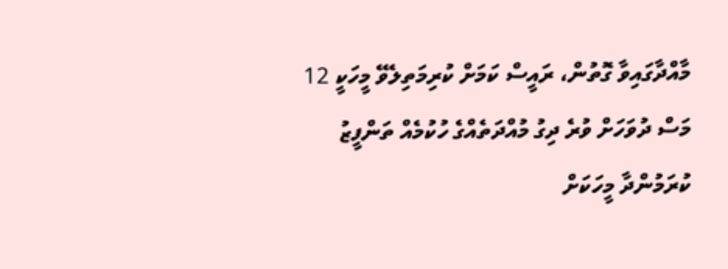މާއްދާގައިވާ ގޮތުން، ރައީސް ކަމަށް ކުރިމަތިލެވޭ މީހަކީ 12 މަސް ދުވަހަށް ވުރެ ދިގު މުއްދަތެއްގެ ހުކުމެއް ތަންފީޒު ކުރަމުންދާ މީހަކަށް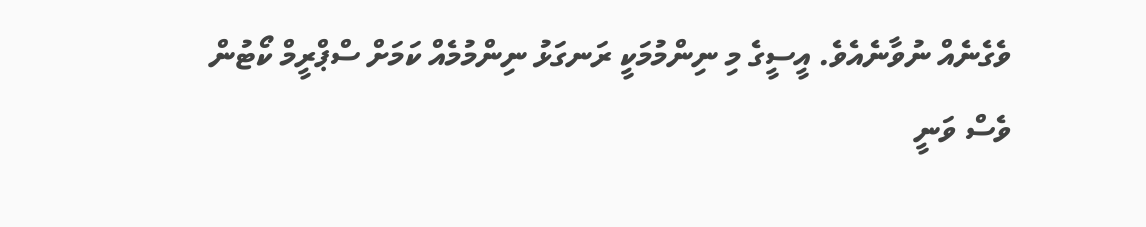ވެގެނެއް ނުވާނެއެވެ. އީސީގެ މި ނިންމުމަކީ ރަނގަޅު ނިންމުމެއް ކަމަށް ސްޕްރީމް ކޯޓުން ވެސް ވަނީ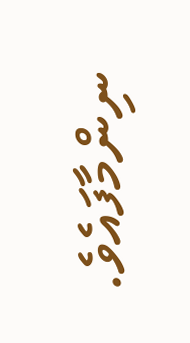ނިންމާފައެވެ.